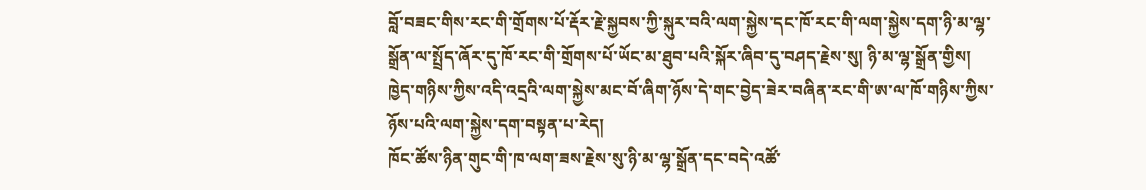བློ་བཟང་གིས་རང་གི་གྲོགས་པོ་རྡོར་རྗེ་སྐྱབས་ཀྱི་སྐུར་བའི་ལག་སྐྱེས་དང་ཁོ་རང་གི་ལག་སྐྱེས་དག་ཉི་མ་ལྷ་སྒྲོན་ལ་སྤྲོད་ཞོར་དུ་ཁོ་རང་གི་གྲོགས་པོ་ཡོང་མ་ཐུབ་པའི་སྐོར་ཞིབ་དུ་བཤད་རྗེས་སུ། ཉི་མ་ལྷ་སྒྲོན་གྱིས། ཁྱེད་གཉིས་ཀྱིས་འདི་འདྲའི་ལག་སྐྱེས་མང་བོ་ཞིག་ཉོས་དེ་གང་བྱེད་ཟེར་བཞིན་རང་གི་ཨ་ལ་ཁོ་གཉིས་ཀྱིས་ཉོས་པའི་ལག་སྐྱེས་དག་བསྟན་པ་རེད།
ཁོང་ཚོས་ཉིན་གུང་གི་ཁ་ལག་ཟས་རྗེས་སུ་ཉི་མ་ལྷ་སྒྲོན་དང་བདེ་འཚོ་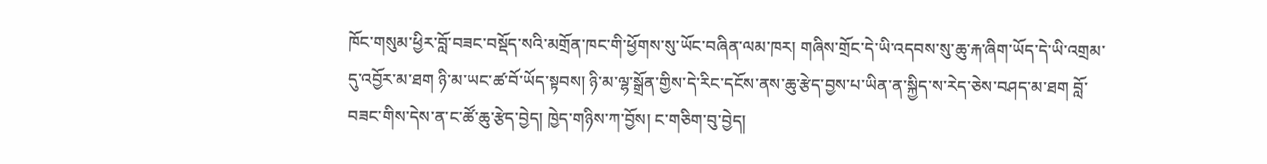ཁོང་གསུམ་ཕྱིར་བློ་བཟང་བསྡོད་སའི་མགྲོན་ཁང་གི་ཕྱོགས་སུ་ཡོང་བཞིན་ལམ་ཁར། གཞིས་གྲོང་དེ་ཡི་འདབས་སུ་ཆུ་རྐ་ཞིག་ཡོད་དེ་ཡི་འགྲམ་དུ་འབྱོར་མ་ཐག ཉི་མ་ཡང་ཚ་བོ་ཡོད་སྟབས། ཉི་མ་ལྷ་སྒྲོན་གྱིས་དེ་རིང་དངོས་ནས་ཆུ་རྩེད་བྱས་པ་ཡིན་ན་སྐྱིད་ས་རེད་ཅེས་བཤད་མ་ཐག བློ་བཟང་གིས་དེས་ན་ང་ཚོ་ཆུ་རྩེད་བྱེད། ཁྱེད་གཉིས་ཀ་བྱོས། ང་གཅིག་བུ་བྱེད།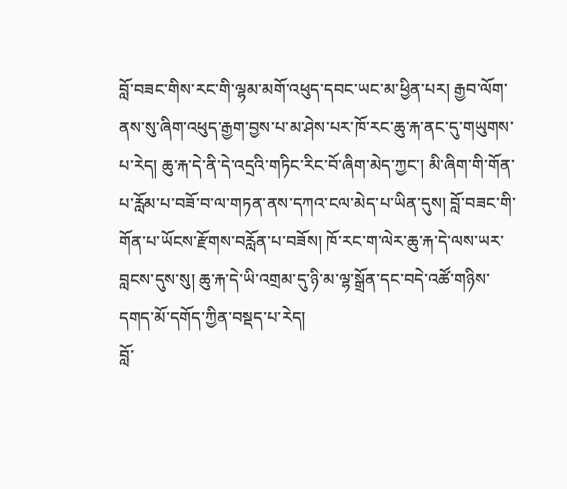བློ་བཟང་གིས་རང་གི་ལྷམ་མགོ་འཕུད་དབང་ཡང་མ་ཕྱིན་པར། རྒྱབ་ལོག་ནས་སུ་ཞིག་འཕུད་རྒྱག་བྱས་པ་མ་ཤེས་པར་ཁོ་རང་ཆུ་རྐ་ནང་དུ་གཡུགས་པ་རེད། ཆུ་རྐ་དེ་ནི་དེ་འདྲའི་གཏིང་རིང་བོ་ཞིག་མེད་ཀྱང་། མི་ཞིག་གི་གོན་པ་རློམ་པ་བཟོ་བ་ལ་གཏན་ནས་དཀའ་ངལ་མེད་པ་ཡིན་དུས། བློ་བཟང་གི་གོན་པ་ཡོངས་རྫོགས་བརློན་པ་བཟོས། ཁོ་རང་ག་ལེར་ཆུ་རྐ་དེ་ལས་ཡར་བླངས་དུས་སུ། ཆུ་རྐ་དེ་ཡི་འགྲམ་དུ་ཉི་མ་ལྷ་སྒྲོན་དང་བདེ་འཚོ་གཉིས་དགད་མོ་དགོད་ཀྱིན་བསྡད་པ་རེད།
བློ་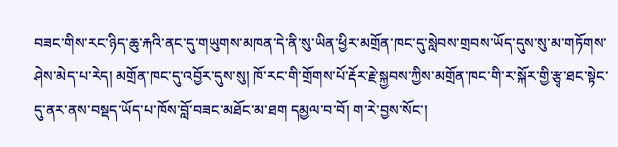བཟང་གིས་རང་ཉིད་ཆུ་རྐའི་ནང་དུ་གཡུགས་མཁན་དེ་ནི་སུ་ཡིན་ཕྱིར་མགྲོན་ཁང་དུ་སླེབས་གྲབས་ཡོད་དུས་སུ་མ་གཏོགས་ཤེས་མེད་པ་རེད། མགྲོན་ཁང་དུ་འབྱོར་དུས་སུ། ཁོ་རང་གི་གྲོགས་པོ་རྡོར་རྗེ་སྐྱབས་ཀྱིས་མགྲོན་ཁང་གི་ར་སྐོར་གྱི་རྩྭ་ཐང་སྟེང་དུ་ནར་ནས་བསྡད་ཡོད་པ་ཁོས་བློ་བཟང་མཐོང་མ་ཐག དམྱལ་བ་བོ། ག་རེ་བྱས་སོང་།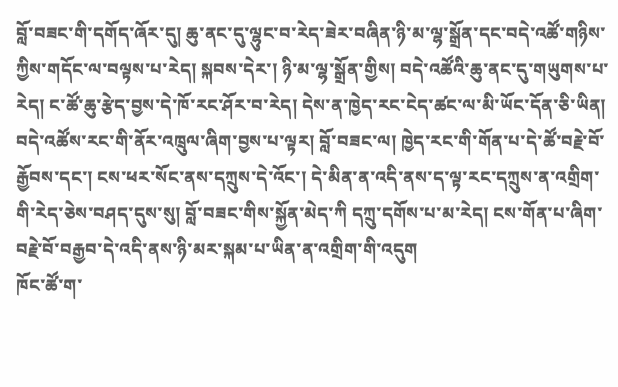བློ་བཟང་གི་དགོད་ཞོར་དུ། ཆུ་ནང་དུ་ལྷུང་བ་རེད་ཟེར་བཞིན་ཉི་མ་ལྷ་སྒྲོན་དང་བདེ་འཚོ་གཉིས་ཀྱིས་གདོང་ལ་བལྟས་པ་རེད། སྐབས་དེར་། ཉི་མ་ལྷ་སྒྲོན་གྱིས། བདེ་འཚོའི་ཆུ་ནང་དུ་གཡུགས་པ་རེད། ང་ཚོ་ཆུ་རྩེད་བྱས་དེ་ཁོ་རང་ཤོར་བ་རེད། དེས་ན་ཁྱེད་རང་ངེད་ཚང་ལ་མི་ཡོང་དོན་ཅི་ཡིན།
བདེ་འཚོས་རང་གི་ནོར་འཁྲུལ་ཞིག་བྱས་པ་ལྟར། བློ་བཟང་ལ། ཁྱེད་རང་གི་གོན་པ་དེ་ཚོ་བརྗེ་བོ་རྒྱོབས་དང་། ངས་ཕར་སོང་ནས་དཀྲུས་དེ་འོང་། དེ་མིན་ན་འདི་ནས་ད་ལྟ་རང་དཀྲུས་ན་འགྲིག་གི་རེད་ཅེས་བཤད་དུས་སུ། བློ་བཟང་གིས་སྐྱོན་མེད་ཀི དཀྲུ་དགོས་པ་མ་རེད། ངས་གོན་པ་ཞིག་བརྗེ་བོ་བརྒྱབ་དེ་འདི་ནས་ཉི་མར་སྐམ་པ་ཡིན་ན་འགྲིག་གི་འདུག
ཁོང་ཚོ་ག་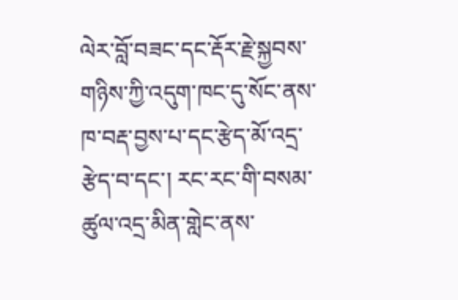ལེར་བློ་བཟང་དང་རྡོར་རྗེ་སྐྱབས་གཉིས་ཀྱི་འདུག་ཁང་དུ་སོང་ནས་ཁ་བརྡ་བྱས་པ་དང་རྩེད་མོ་འདྲ་རྩེད་བ་དང་། རང་རང་གི་བསམ་ཚུལ་འདྲ་མིན་གླེང་ནས་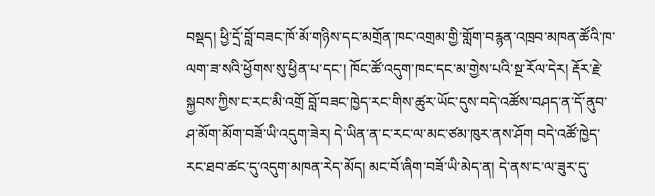བསྡད། ཕྱི་དྲོ་བློ་བཟང་ཁོ་མོ་གཉིས་དང་མགྲོན་ཁང་འགྲམ་གྱི་གློག་བརྙན་འཁྲབ་མཁན་ཚོའི་ཁ་ལག་ཟ་སའི་ཕྱོགས་སུ་ཕྱིན་པ་དང་། ཁོང་ཚོ་འདུག་ཁང་དང་མ་གྱེས་པའི་སྔ་རོལ་དེར། རྡོར་རྗེ་སྐྱབས་ཀྱིས་ང་རང་མི་འགྲོ བློ་བཟང་ཁྱེད་རང་གིས་ཚུར་ཡོང་དུས་བདེ་འཚོས་བཤད་ན་དོ་ནུབ་ཤ་མོག་མོག་བཟོ་ཡི་འདུག་ཟེར། དེ་ཡིན་ན་ང་རང་ལ་མང་ཙམ་ཁུར་ནས་ཤོག བདེ་འཚོ་ཁྱེད་རང་ཐབ་ཚང་དུ་འདུག་མཁན་རེད་མོད། མང་བོ་ཞིག་བཟོ་ཡི་མེད་ན། དེ་ནས་ང་ལ་ཟུར་དུ་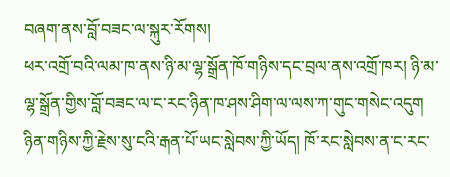བཞག་ནས་བློ་བཟང་ལ་སྐུར་རོགས།
ཕར་འགྲོ་བའི་ལམ་ཁ་ནས་ཉི་མ་ལྷ་སྒྲོན་ཁོ་གཉིས་དང་བྲལ་ནས་འགྲོ་ཁར། ཉི་མ་ལྷ་སྒྲོན་གྱིས་བློ་བཟང་ལ་ང་རང་ཉིན་ཁ་ཤས་ཤིག་ལ་ལས་ཀ་གུང་གསེང་འདུག ཉིན་གཉིས་ཀྱི་རྗེས་སུ་ངའི་རྒན་པོ་ཡང་སླེབས་ཀྱི་ཡོད། ཁོ་རང་སླེབས་ན་ང་རང་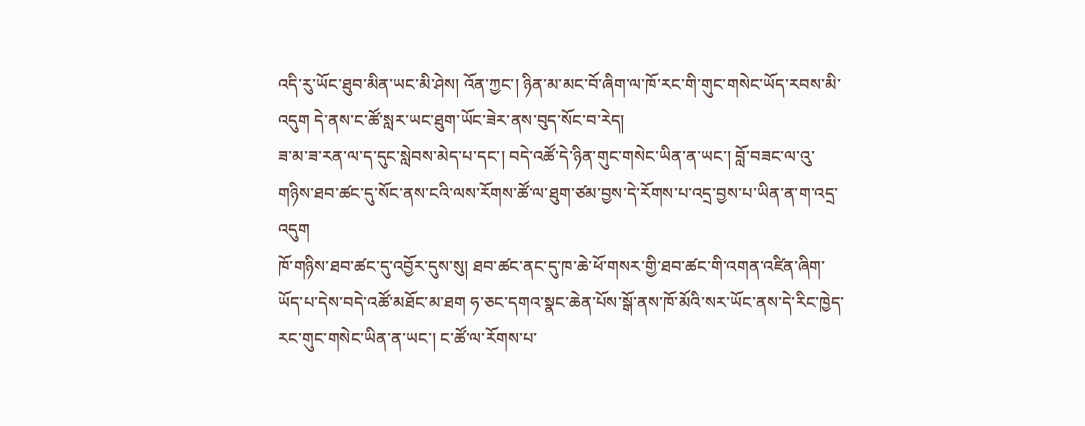འདི་རུ་ཡོང་ཐུབ་མིན་ཡང་མི་ཤེས། འོན་ཀྱང་། ཉིན་མ་མང་བོ་ཞིག་ལ་ཁོ་རང་གི་གུང་གསེང་ཡོད་རབས་མི་འདུག དེ་ནས་ང་ཚོ་སླར་ཡང་ཐུག་ཡོང་ཟེར་ནས་བུད་སོང་བ་རེད།
ཟ་མ་ཟ་རན་ལ་ད་དུང་སླེབས་མེད་པ་དང་། བདེ་འཚོ་དེ་ཉིན་གུང་གསེང་ཡིན་ན་ཡང་། བློ་བཟང་ལ་འུ་གཉིས་ཐབ་ཚང་དུ་སོང་ནས་ངའི་ལས་རོགས་ཚོ་ལ་ཐུག་ཙམ་བྱས་དེ་རོགས་པ་འདྲ་བྱས་པ་ཡིན་ན་ག་འདྲ་འདུག
ཁོ་གཉིས་ཐབ་ཚང་དུ་འབྱོར་དུས་སུ། ཐབ་ཚང་ནང་དུ་ཁ་ཆེ་ཕོ་གསར་གྱི་ཐབ་ཚང་གི་འགན་འཛིན་ཞིག་ཡོད་པ་དེས་བདེ་འཚོ་མཐོང་མ་ཐག ཧ་ཅང་དགའ་སྣང་ཆེན་པོས་སྒོ་ནས་ཁོ་མོའི་སར་ཡོང་ནས་དེ་རིང་ཁྱེད་རང་གུང་གསེང་ཡིན་ན་ཡང་། ང་ཚོ་ལ་རོགས་པ་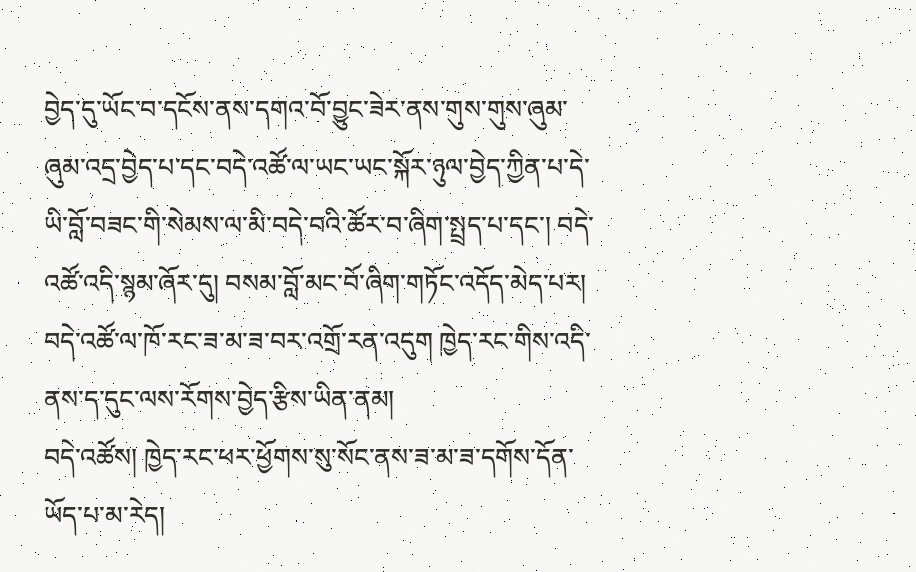བྱེད་དུ་ཡོང་བ་དངོས་ནས་དགའ་བོ་བྱུང་ཟེར་ནས་གུས་གུས་ཞུམ་ཞུམ་འདྲ་བྱེད་པ་དང་བདེ་འཚོ་ལ་ཡང་ཡང་སྐོར་ཉུལ་བྱེད་ཀྱིན་པ་དེ་ཡི་བློ་བཟང་གི་སེམས་ལ་མི་བདེ་བའི་ཚོར་བ་ཞིག་སྤྲད་པ་དང་། བདེ་འཚོ་འདི་སྙམ་ཞོར་དུ། བསམ་བློ་མང་བོ་ཞིག་གཏོང་འདོད་མེད་པར། བདེ་འཚོ་ལ་ཁོ་རང་ཟ་མ་ཟ་བར་འགྲོ་རན་འདུག ཁྱེད་རང་གིས་འདི་ནས་ད་དུང་ལས་རོགས་བྱེད་རྩིས་ཡིན་ནམ།
བདེ་འཚོས། ཁྱེད་རང་ཕར་ཕྱོགས་སུ་སོང་ནས་ཟ་མ་ཟ་དགོས་དོན་ཡོད་པ་མ་རེད།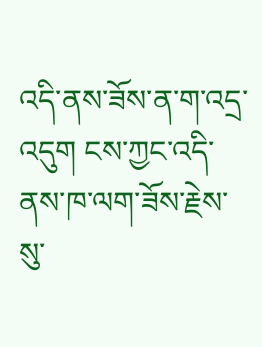འདི་ནས་ཟོས་ན་ག་འདྲ་འདུག ངས་ཀྱང་འདི་ནས་ཁ་ལག་ཟོས་རྗེས་སུ་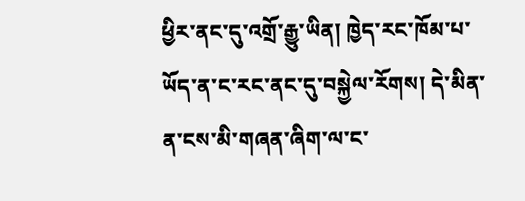ཕྱིར་ནང་དུ་འགྲོ་རྒྱུ་ཡིན། ཁྱེད་རང་ཁོམ་པ་ཡོད་ན་ང་རང་ནང་དུ་བསྐྱེལ་རོགས། དེ་མིན་ན་ངས་མི་གཞན་ཞིག་ལ་ང་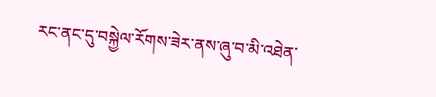རང་ནང་དུ་བསྐྱེལ་རོགས་ཟེར་ནས་ཞུ་བ་མི་འཐེན་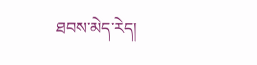ཐབས་མེད་རེད།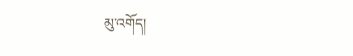མུ་འགོད།